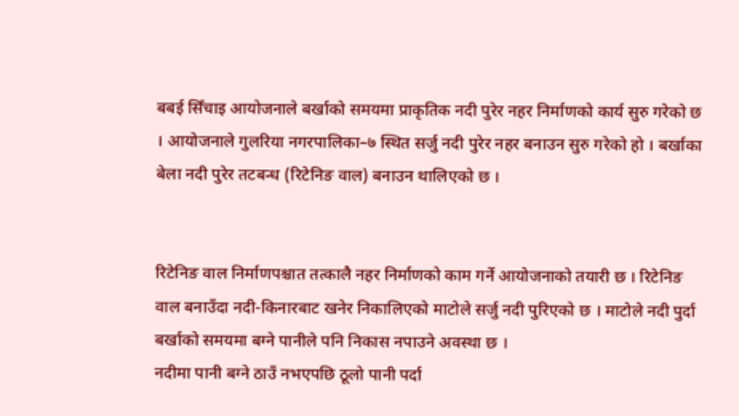बबई सिँचाइ आयोजनाले बर्खाको समयमा प्राकृतिक नदी पुरेर नहर निर्माणको कार्य सुरु गरेको छ । आयोजनाले गुलरिया नगरपालिका–७ स्थित सर्जु नदी पुरेर नहर बनाउन सुरु गरेको हो । बर्खाका बेला नदी पुरेर तटबन्ध (रिटेनिङ वाल) बनाउन थालिएको छ ।


रिटेनिङ वाल निर्माणपश्चात तत्कालै नहर निर्माणको काम गर्ने आयोजनाको तयारी छ । रिटेनिङ वाल बनाउँदा नदी-किनारबाट खनेर निकालिएको माटोले सर्जु नदी पुरिएको छ । माटोले नदी पुर्दा बर्खाको समयमा बग्ने पानीले पनि निकास नपाउने अवस्था छ ।
नदीमा पानी बग्ने ठाउँ नभएपछि ठूलो पानी पर्दा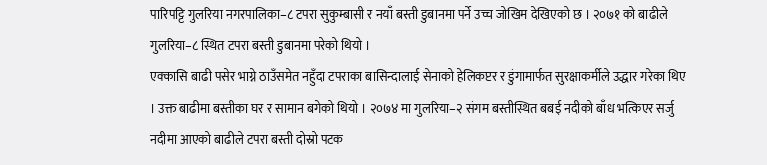पारिपट्टि गुलरिया नगरपालिका–८ टपरा सुकुम्बासी र नयाँ बस्ती डुबानमा पर्ने उच्च जोखिम देखिएको छ । २०७१ को बाढीले गुलरिया–८ स्थित टपरा बस्ती डुबानमा परेको थियो ।
एक्कासि बाढी पसेर भाग्ने ठाउँसमेत नहुँदा टपराका बासिन्दालाई सेनाको हेलिकप्टर र डुंगामार्फत सुरक्षाकर्मीले उद्धार गरेका थिए । उक्त बाढीमा बस्तीका घर र सामान बगेको थियो । २०७४ मा गुलरिया–२ संगम बस्तीस्थित बबई नदीको बाँध भत्किएर सर्जु नदीमा आएको बाढीले टपरा बस्ती दोस्रो पटक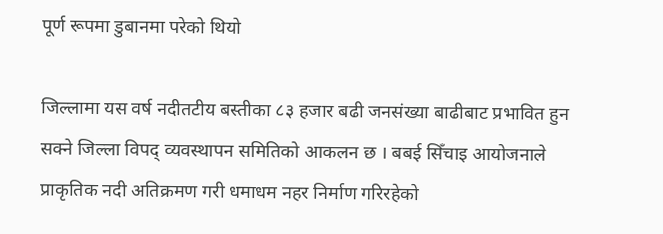पूर्ण रूपमा डुबानमा परेको थियो

जिल्लामा यस वर्ष नदीतटीय बस्तीका ८३ हजार बढी जनसंख्या बाढीबाट प्रभावित हुन सक्ने जिल्ला विपद् व्यवस्थापन समितिको आकलन छ । बबई सिँचाइ आयोजनाले प्राकृतिक नदी अतिक्रमण गरी धमाधम नहर निर्माण गरिरहेको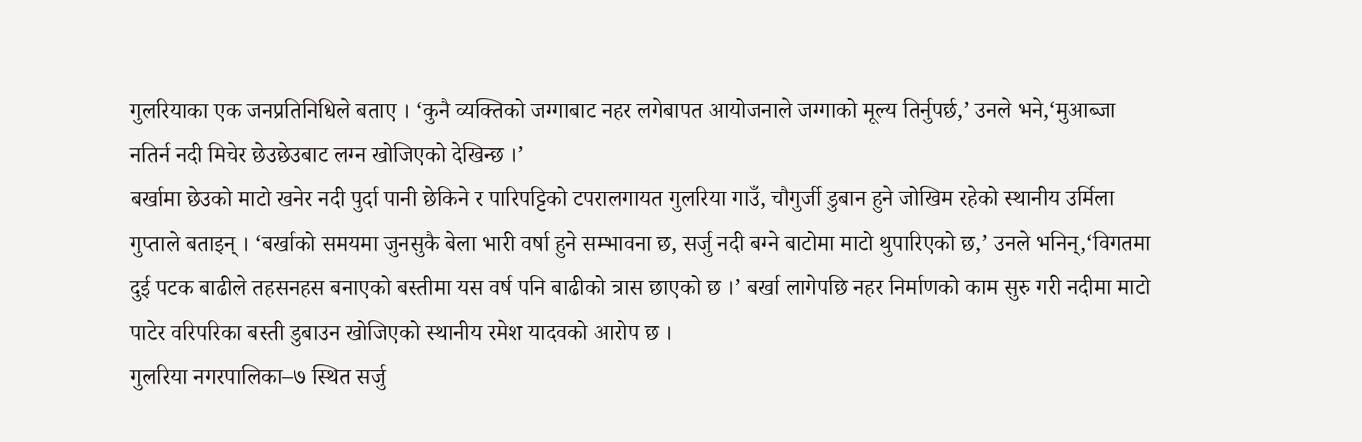गुलरियाका एक जनप्रतिनिधिले बताए । ‘कुनै व्यक्तिको जग्गाबाट नहर लगेबापत आयोजनाले जग्गाको मूल्य तिर्नुपर्छ,’ उनले भने,‘मुआब्जा नतिर्न नदी मिचेर छेउछेउबाट लग्न खोजिएको देखिन्छ ।’
बर्खामा छेउको माटो खनेर नदी पुर्दा पानी छेकिने र पारिपट्टिको टपरालगायत गुलरिया गाउँ, चौगुर्जी डुबान हुने जोखिम रहेको स्थानीय उर्मिला गुप्ताले बताइन् । ‘बर्खाको समयमा जुनसुकै बेला भारी वर्षा हुने सम्भावना छ, सर्जु नदी बग्ने बाटोमा माटो थुपारिएको छ,’ उनले भनिन्,‘विगतमा दुई पटक बाढीले तहसनहस बनाएको बस्तीमा यस वर्ष पनि बाढीको त्रास छाएको छ ।’ बर्खा लागेपछि नहर निर्माणको काम सुरु गरी नदीमा माटो पाटेर वरिपरिका बस्ती डुबाउन खोजिएको स्थानीय रमेश यादवको आरोप छ ।
गुलरिया नगरपालिका–७ स्थित सर्जु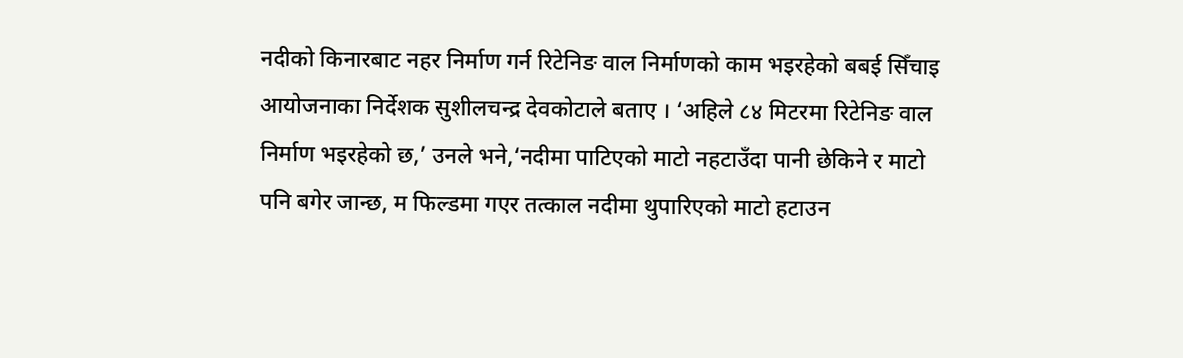नदीको किनारबाट नहर निर्माण गर्न रिटेनिङ वाल निर्माणको काम भइरहेको बबई सिँचाइ आयोजनाका निर्देशक सुशीलचन्द्र देवकोटाले बताए । ‘अहिले ८४ मिटरमा रिटेनिङ वाल निर्माण भइरहेको छ,’ उनले भने,‘नदीमा पाटिएको माटो नहटाउँदा पानी छेकिने र माटो पनि बगेर जान्छ, म फिल्डमा गएर तत्काल नदीमा थुपारिएको माटो हटाउन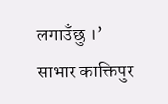लगाउँछु ।’
साभार काक्तिपुर